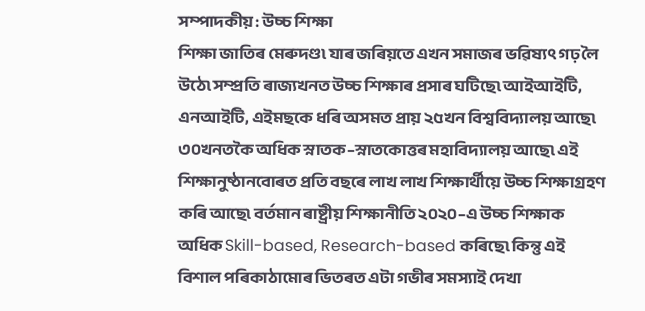সম্পাদকীয় : উচ্চ শিক্ষা
শিক্ষা জাতিৰ মেৰুদণ্ড৷ যাৰ জৰিয়তে এখন সমাজৰ ভৱিষ্যৎ গঢ় লৈ উঠে৷ সম্প্রতি ৰাজ্যখনত উচ্চ শিক্ষাৰ প্রসাৰ ঘটিছে৷ আইআইটি, এনআইটি, এইমছকে ধৰি অসমত প্রায় ২৫খন বিশ্ববিদ্যালয় আছে৷ ৩০খনতকৈ অধিক স্নাতক–স্নাতকোত্তৰ মহাবিদ্যালয় আছে৷ এই শিক্ষানুষ্ঠানবোৰত প্রতি বছৰে লাখ লাখ শিক্ষার্থীয়ে উচ্চ শিক্ষাগ্রহণ কৰি আছে৷ বর্তমান ৰাষ্ট্রীয় শিক্ষানীতি ২০২০–এ উচ্চ শিক্ষাক অধিক Skill-based, Research-based কৰিছে৷ কিন্তু এই বিশাল পৰিকাঠামোৰ ভিতৰত এটা গভীৰ সমস্যাই দেখা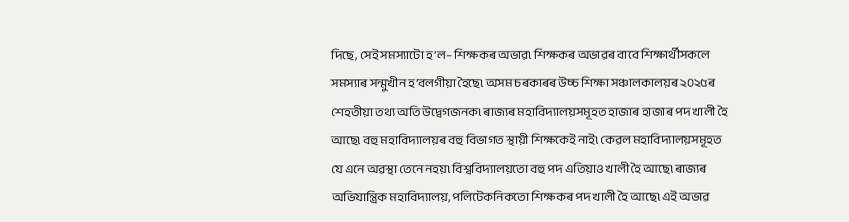দিছে, সেই সমস্যাটো হ’ল– শিক্ষকৰ অভাৱ৷ শিক্ষকৰ অভাৱৰ বাবে শিক্ষার্থীসকলে সমস্যাৰ সন্মুখীন হ’বলগীয়া হৈছে৷ অসম চৰকাৰৰ উচ্চ শিক্ষা সঞ্চালকালয়ৰ ২০২৫ৰ শেহতীয়া তথ্য অতি উদ্বেগজনক৷ ৰাজ্যৰ মহাবিদ্যালয়সমূহত হাজাৰ হাজাৰ পদ খালী হৈ আছে৷ বহু মহাবিদ্যালয়ৰ বহু বিভাগত স্থায়ী শিক্ষকেই নাই৷ কেৱল মহাবিদ্যালয়সমূহত যে এনে অৱস্থা তেনে নহয়৷ বিশ্ববিদ্যালয়তো বহু পদ এতিয়াও খালী হৈ আছে৷ ৰাজ্যৰ অভিযান্ত্রিক মহাবিদ্যালয়, পলিটেকনিকতো শিক্ষকৰ পদ খালী হৈ আছে৷ এই অভাৱ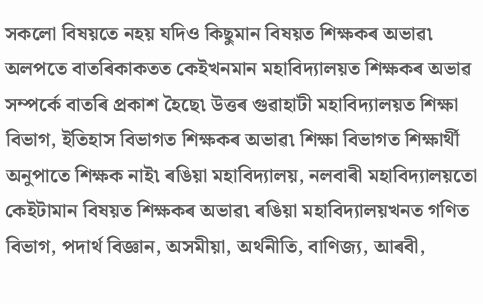সকলো বিষয়তে নহয় যদিও কিছুমান বিষয়ত শিক্ষকৰ অভাৱ৷ অলপতে বাতৰিকাকতত কেইখনমান মহাবিদ্যালয়ত শিক্ষকৰ অভাৱ সম্পর্কে বাতৰি প্রকাশ হৈছে৷ উত্তৰ গুৱাহাটী মহাবিদ্যালয়ত শিক্ষা বিভাগ, ইতিহাস বিভাগত শিক্ষকৰ অভাৱ৷ শিক্ষা বিভাগত শিক্ষার্থী অনুপাতে শিক্ষক নাই৷ ৰঙিয়া মহাবিদ্যালয়, নলবাৰী মহাবিদ্যালয়তো কেইটামান বিষয়ত শিক্ষকৰ অভাৱ৷ ৰঙিয়া মহাবিদ্যালয়খনত গণিত বিভাগ, পদার্থ বিজ্ঞান, অসমীয়া, অর্থনীতি, বাণিজ্য, আৰবী,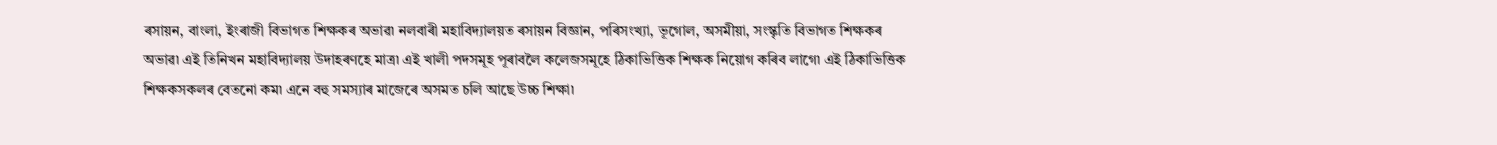ৰসায়ন, বাংলা, ইংৰাজী বিভাগত শিক্ষকৰ অভাৱ৷ নলবাৰী মহাবিদ্যালয়ত ৰসায়ন বিজ্ঞান, পৰিসংখ্যা, ভূগোল, অসমীয়া, সংস্কৃতি বিভাগত শিক্ষকৰ অভাৱ৷ এই তিনিখন মহাবিদ্যালয় উদাহৰণহে মাত্র৷ এই খালী পদসমূহ পূৰাবলৈ কলেজসমূহে ঠিকাভিত্তিক শিক্ষক নিয়োগ কৰিব লাগে৷ এই ঠিকাভিত্তিক শিক্ষকসকলৰ বেতনো কম৷ এনে বহু সমস্যাৰ মাজেৰে অসমত চলি আছে উচ্চ শিক্ষা৷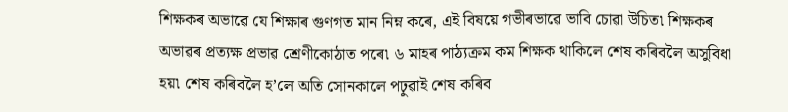শিক্ষকৰ অভাৱে যে শিক্ষাৰ গুণগত মান নিম্ন কৰে, এই বিষয়ে গভীৰভাৱে ভাবি চোৱা উচিত৷ শিক্ষকৰ অভাৱৰ প্রত্যক্ষ প্রভাৱ শ্রেণীকোঠাত পৰে৷ ৬ মাহৰ পাঠ্যক্রম কম শিক্ষক থাকিলে শেষ কৰিবলৈ অসুবিধা হয়৷ শেষ কৰিবলৈ হ’লে অতি সোনকালে পঢ়ুৱাই শেষ কৰিব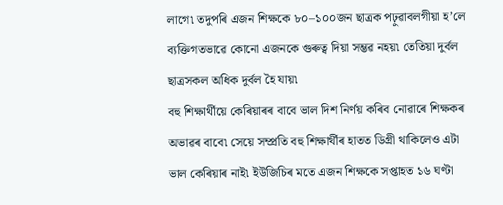লাগে৷ তদুপৰি এজন শিক্ষকে ৮০–১০০জন ছাত্রক পঢ়ুৱাবলগীয়া হ’লে ব্যক্তিগতভাৱে কোনো এজনকে গুৰুত্ব দিয়া সম্ভৱ নহয়৷ তেতিয়া দুর্বল ছাত্রসকল অধিক দুর্বল হৈ যায়৷
বহু শিক্ষার্থীয়ে কেৰিয়াৰৰ বাবে ভাল দিশ নির্ণয় কৰিব নোৱাৰে শিক্ষকৰ অভাৱৰ বাবে৷ সেয়ে সম্প্রতি বহু শিক্ষার্থীৰ হাতত ডিগ্রী থাকিলেও এটা ভাল কেৰিয়াৰ নাই৷ ইউজিচিৰ মতে এজন শিক্ষকে সপ্তাহত ১৬ ঘণ্টা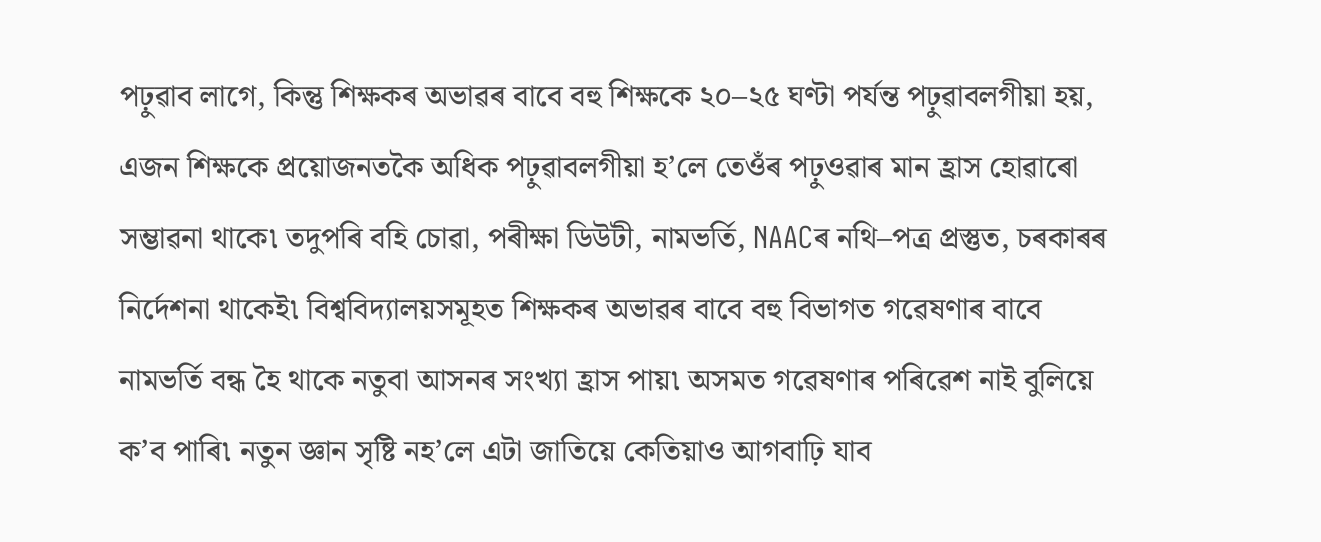পঢ়ুৱাব লাগে, কিন্তু শিক্ষকৰ অভাৱৰ বাবে বহু শিক্ষকে ২০–২৫ ঘণ্টা পর্যন্ত পঢ়ুৱাবলগীয়া হয়, এজন শিক্ষকে প্রয়োজনতকৈ অধিক পঢ়ুৱাবলগীয়া হ’লে তেওঁৰ পঢ়ুওৱাৰ মান হ্রাস হোৱাৰো সম্ভাৱনা থাকে৷ তদুপৰি বহি চোৱা, পৰীক্ষা ডিউটী, নামভর্তি, NAACৰ নথি–পত্র প্রস্তুত, চৰকাৰৰ নির্দেশনা থাকেই৷ বিশ্ববিদ্যালয়সমূহত শিক্ষকৰ অভাৱৰ বাবে বহু বিভাগত গৱেষণাৰ বাবে নামভর্তি বন্ধ হৈ থাকে নতুবা আসনৰ সংখ্যা হ্রাস পায়৷ অসমত গৱেষণাৰ পৰিৱেশ নাই বুলিয়ে ক’ব পাৰি৷ নতুন জ্ঞান সৃষ্টি নহ’লে এটা জাতিয়ে কেতিয়াও আগবাঢ়ি যাব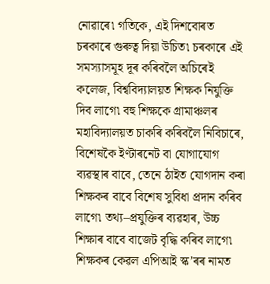নোৱাৰে৷ গতিকে, এই দিশবোৰত চৰকাৰে গুৰুত্ব দিয়া উচিত৷ চৰকাৰে এই সমস্যাসমূহ দূৰ কৰিবলৈ অচিৰেই কলেজ, বিশ্ববিদ্যালয়ত শিক্ষক নিযুক্তি দিব লাগে৷ বহু শিক্ষকে গ্রামাঞ্চলৰ মহাবিদ্যালয়ত চাকৰি কৰিবলৈ নিবিচাৰে, বিশেষকৈ ইণ্টাৰনেট বা যোগাযোগ ব্যৱস্থাৰ বাবে, তেনে ঠাইত যোগদান কৰা শিক্ষকৰ বাবে বিশেষ সুবিধা প্রদান কৰিব লাগে৷ তথ্য–প্রযুক্তিৰ ব্যৱহাৰ, উচ্চ শিক্ষাৰ বাবে বাজেট বৃদ্ধি কৰিব লাগে৷ শিক্ষকৰ কেৱল এপিআই স্ক’ৰৰ নামত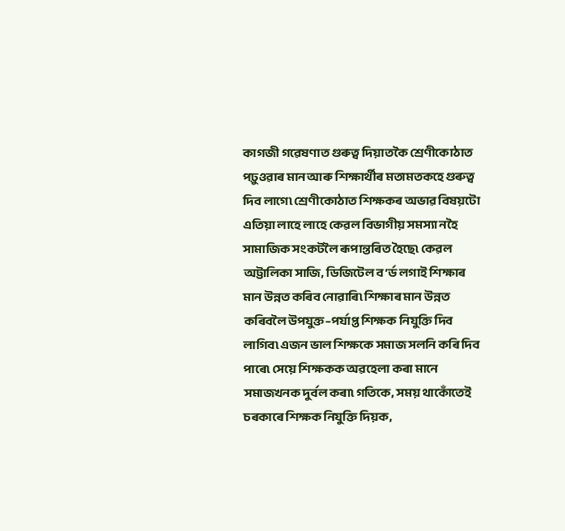কাগজী গৱেষণাত গুৰুত্ব দিয়াতকৈ শ্রেণীকোঠাত পঢ়ুওৱাৰ মান আৰু শিক্ষার্থীৰ মতামতকহে গুৰুত্ব দিব লাগে৷ শ্রেণীকোঠাত শিক্ষকৰ অভাৱ বিষয়টো এতিয়া লাহে লাহে কেৱল বিভাগীয় সমস্যা নহৈ সামাজিক সংকটলৈ ৰূপান্তৰিত হৈছে৷ কেৱল অট্টালিকা সাজি, ডিজিটেল ব’ৰ্ড লগাই শিক্ষাৰ মান উন্নত কৰিব নোৱাৰি৷ শিক্ষাৰ মান উন্নত কৰিবলৈ উপযুক্ত–পর্যাপ্ত শিক্ষক নিযুক্তি দিব লাগিব৷ এজন ভাল শিক্ষকে সমাজ সলনি কৰি দিব পাৰে৷ সেয়ে শিক্ষকক অৱহেলা কৰা মানে সমাজখনক দুর্বল কৰা৷ গতিকে, সময় থাকোঁতেই চৰকাৰে শিক্ষক নিযুক্তি দিয়ক,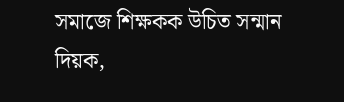সমাজে শিক্ষকক উচিত সন্মান দিয়ক,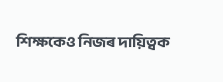শিক্ষকেও নিজৰ দায়িত্বক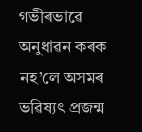গভীৰভাৱে অনুধাৱন কৰক নহ’লে অসমৰ ভৱিষ্যৎ প্রজন্ম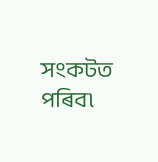সংকটত পৰিব৷